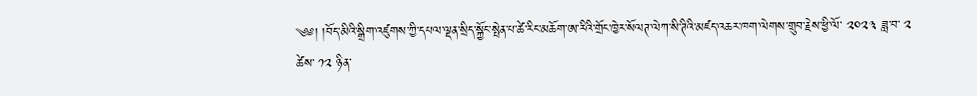༄༅། །བོད་མིའི་སྒྲིག་འཛུགས་ཀྱི་དཔལ་ལྡན་སྲིད་སྐྱོང་སྤེན་པ་ཚེ་རིང་མཆོག་ཨ་རིའི་གྲོང་ཁྱེར་སོལཊ་ལེཀ་སི་ཊིའི་མཛད་འཆར་ཁག་ལེགས་གྲུབ་རྗེས་ཕྱི་ལོ་ ༢༠༢༣ ཟླ་བ་ ༢ ཚེས་ ༡༢ ཉིན་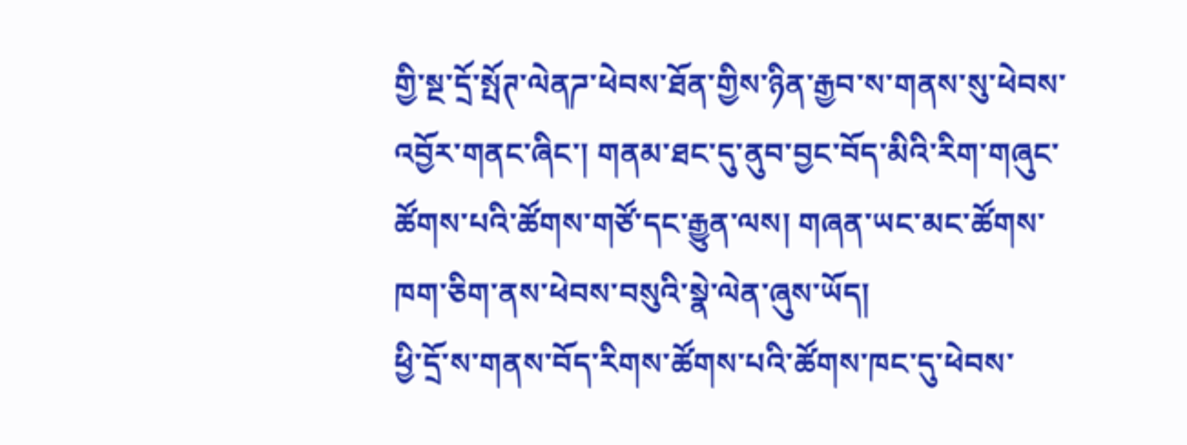གྱི་སྔ་དྲོ་སྤོཊ་ལེནཌ་ཕེབས་ཐོན་གྱིས་ཉིན་རྒྱབ་ས་གནས་སུ་ཕེབས་འབྱོར་གནང་ཞིང་། གནམ་ཐང་དུ་ནུབ་བྱང་བོད་མིའི་རིག་གཞུང་ཚོགས་པའི་ཚོགས་གཙོ་དང་རྒྱུན་ལས། གཞན་ཡང་མང་ཚོགས་ཁག་ཅིག་ནས་ཕེབས་བསུའི་སྣེ་ལེན་ཞུས་ཡོད།
ཕྱི་དྲོ་ས་གནས་བོད་རིགས་ཚོགས་པའི་ཚོགས་ཁང་དུ་ཕེབས་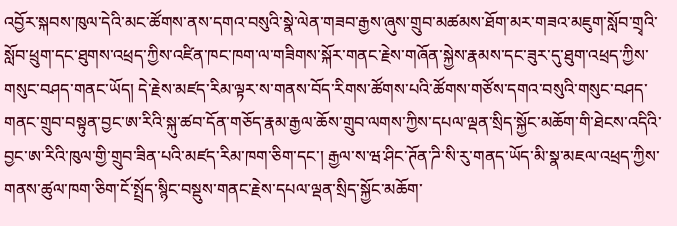འབྱོར་སྐབས་ཁུལ་དེའི་མང་ཚོགས་ནས་དགའ་བསུའི་སྣེ་ལེན་གཟབ་རྒྱས་ཞུས་གྲུབ་མཚམས་ཐོག་མར་གཟའ་མཇུག་སློབ་གྲྭའི་སློབ་ཕྲུག་དང་ཐུགས་འཕྲད་ཀྱིས་འཛིན་ཁང་ཁག་ལ་གཟིགས་སྐོར་གནང་རྗེས་གཞོན་སྐྱེས་རྣམས་དང་ཟུར་དུ་ཐུག་འཕྲད་ཀྱིས་གསུང་བཤད་གནང་ཡོད། དེ་རྗེས་མཛད་རིམ་ལྟར་ས་གནས་བོད་རིགས་ཚོགས་པའི་ཚོགས་གཙོས་དགའ་བསུའི་གསུང་བཤད་གནང་གྲུབ་བསྟུན་བྱང་ཨ་རིའི་སྐུ་ཚབ་དོན་གཅོད་རྣམ་རྒྱལ་ཆོས་གྲུབ་ལགས་ཀྱིས་དཔལ་ལྡན་སྲིད་སྐྱོང་མཆོག་གི་ཐེངས་འདིའི་བྱང་ཨ་རིའི་ཁུལ་གྱི་གྲུབ་ཟིན་པའི་མཛད་རིམ་ཁག་ཅིག་དང་། རྒྱལ་ས་ཝ་ཤིང་ཊོན་ཌི་སི་རུ་གནད་ཡོད་མི་སྣ་མཇལ་འཕྲད་ཀྱིས་གནས་ཚུལ་ཁག་ཅིག་ངོ་སྤྲོད་སྙིང་བསྡུས་གནང་རྗེས་དཔལ་ལྡན་སྲིད་སྐྱོང་མཆོག་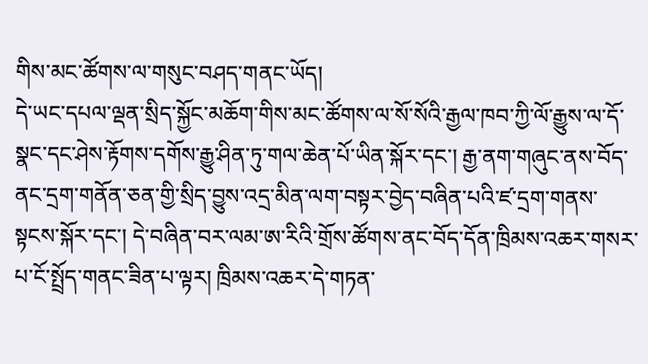གིས་མང་ཚོགས་ལ་གསུང་བཤད་གནང་ཡོད།
དེ་ཡང་དཔལ་ལྡན་སྲིད་སྐྱོང་མཆོག་གིས་མང་ཚོགས་ལ་སོ་སོའི་རྒྱལ་ཁབ་ཀྱི་ལོ་རྒྱུས་ལ་དོ་སྣང་དང་ཤེས་རྟོགས་དགོས་རྒྱུ་ཤིན་ཏུ་གལ་ཆེན་པོ་ཡིན་སྐོར་དང་། རྒྱ་ནག་གཞུང་ནས་བོད་ནང་དྲག་གནོན་ཅན་གྱི་སྲིད་བྱུས་འདྲ་མིན་ལག་བསྟར་བྱེད་བཞིན་པའི་ཛ་དྲག་གནས་སྟངས་སྐོར་དང་། དེ་བཞིན་བར་ལམ་ཨ་རིའི་གྲོས་ཚོགས་ནང་བོད་དོན་ཁྲིམས་འཆར་གསར་པ་ངོ་སྤྲོད་གནང་ཟིན་པ་ལྟར། ཁྲིམས་འཆར་དེ་གཏན་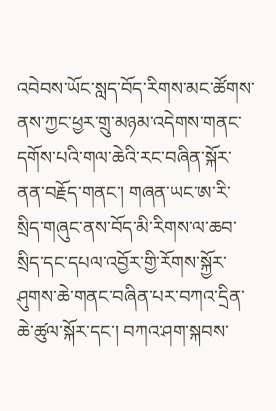འབེབས་ཡོང་སླད་བོད་རིགས་མང་ཚོགས་ནས་ཀྱང་ཕྱར་གྲུ་མཉམ་འདེགས་གནང་དགོས་པའི་གལ་ཆེའི་རང་བཞིན་སྐོར་ནན་བརྗོད་གནང་། གཞན་ཡང་ཨ་རི་སྲིད་གཞུང་ནས་བོད་མི་རིགས་ལ་ཆབ་སྲིད་དང་དཔལ་འབྱོར་གྱི་རོགས་སྐྱོར་ཤུགས་ཆེ་གནང་བཞིན་པར་བཀའ་དྲིན་ཆེ་ཚུལ་སྐོར་དང་། བཀའ་ཤག་སྐབས་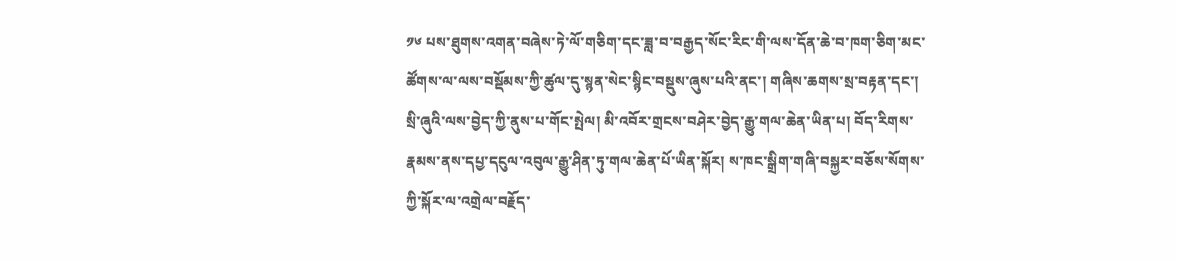༡༦ པས་ཐུགས་འགན་བཞེས་ཏེ་ལོ་གཅིག་དང་ཟླ་བ་བརྒྱད་སོང་རིང་གི་ལས་དོན་ཆེ་བ་ཁག་ཅིག་མང་ཚོགས་ལ་ལས་བསྡོམས་ཀྱི་ཚུལ་དུ་སྙན་སེང་སྙིང་བསྡུས་ཞུས་པའི་ནང་། གཞིས་ཆགས་སྲ་བརྟན་དང་། སྲི་ཞུའི་ལས་བྱེད་ཀྱི་ནུས་པ་གོང་སྤེལ། མི་འབོར་གྲངས་བཤེར་བྱེད་རྒྱུ་གལ་ཆེན་ཡིན་པ། བོད་རིགས་རྣམས་ནས་དཔྱ་དངུལ་འབུལ་རྒྱུ་ཤིན་ཏུ་གལ་ཆེན་པོ་ཡིན་སྐོར། ས་ཁང་སྒྲིག་གཞི་བསྐྱར་བཅོས་སོགས་ཀྱི་སྐོར་ལ་འགྲེལ་བརྗོད་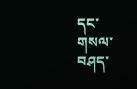དང་གསལ་བཤད་